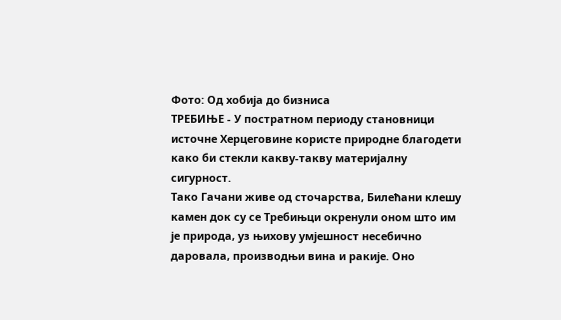Фото: Од хобија до бизниса
ТРЕБИЊЕ - У постратном периоду становници источне Херцеговине користе природне благодети како би стекли какву-такву материјалну сигурност.
Тако Гачани живе од сточарства, Билећани клешу камен док су се Требињци окренули оном што им је природа, уз њихову умјешност несебично даровала, производњи вина и ракије. Оно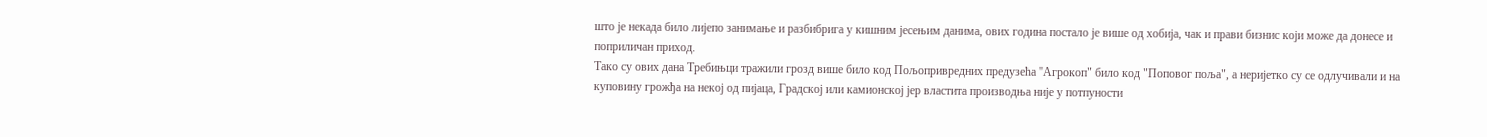што је некада било лијепо занимање и разбибрига у кишним јесењим данима, ових година постало је више од хобија, чак и прави бизнис који може да донесе и поприличан приход.
Тако су ових дана Требињци тражили грозд више било код Пољопривредних предузећа "Aгрокоп" било код "Поповог поља", а неријетко су се одлучивали и на куповину грожђа на некој од пијаца, Градској или камионској јер властита производња није у потпуности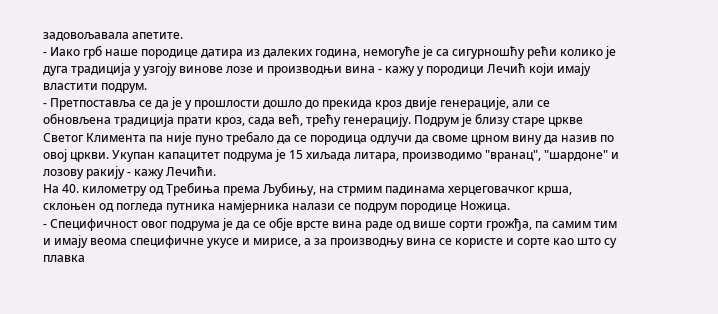задовољавала апетите.
- Иако грб наше породице датира из далеких година, немогуће је са сигурношћу рећи колико је дуга традиција у узгоју винове лозе и производњи вина - кажу у породици Лечић који имају властити подрум.
- Претпоставља се да је у прошлости дошло до прекида кроз двије генерације, али се обновљена традиција прати кроз, сада већ, трећу генерацију. Подрум је близу старе цркве Светог Климента па није пуно требало да се породица одлучи да своме црном вину да назив по овој цркви. Укупан капацитет подрума је 15 хиљада литара, производимо "вранац", "шардоне" и лозову ракију - кажу Лечићи.
На 40. километру од Требиња према Љубињу, на стрмим падинама херцеговачког крша, склоњен од погледа путника намјерника налази се подрум породице Ножица.
- Специфичност овог подрума је да се обје врсте вина раде од више сорти грожђа, па самим тим и имају веома специфичне укусе и мирисе, а за производњу вина се користе и сорте као што су плавка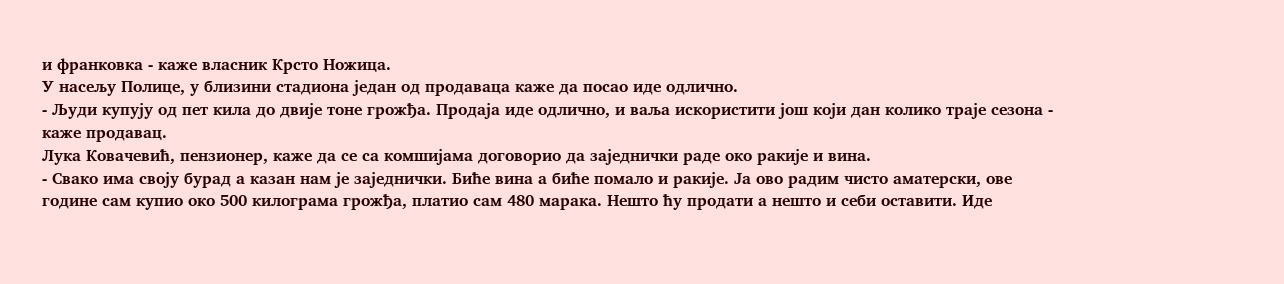и франковка - каже власник Крсто Ножица.
У насељу Полице, у близини стадиона један од продаваца каже да посао иде одлично.
- Људи купују од пет кила до двије тоне грожђа. Продаја иде одлично, и ваља искористити још који дан колико траје сезона - каже продавац.
Лука Ковачевић, пензионер, каже да се са комшијама договорио да заједнички раде око ракије и вина.
- Свако има своју бурад а казан нам је заједнички. Биће вина а биће помало и ракије. Ја ово радим чисто аматерски, ове године сам купио око 500 килограма грожђа, платио сам 480 марака. Нешто ћу продати а нешто и себи оставити. Иде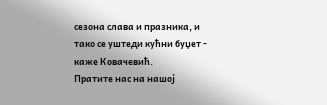сезона слава и празника, и тако се уштеди кућни буџет - каже Ковачевић.
Пратите нас на нашој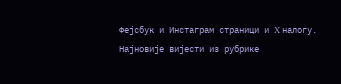Фејсбук и Инстаграм страници и X налогу.
Најновије вијести из рубрике